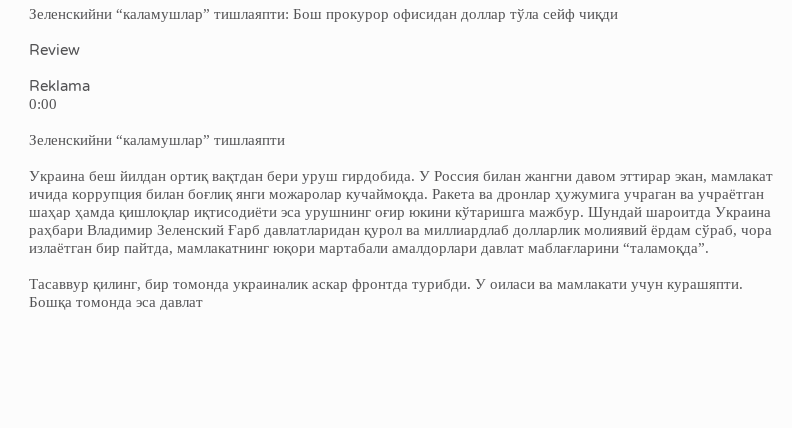Зеленскийни “каламушлар” тишлаяпти: Бош прокурор офисидан доллар тўла сейф чиқди

Review

Reklama
0:00

Зеленскийни “каламушлар” тишлаяпти

Украина беш йилдан ортиқ вақтдан бери уруш гирдобида. У Россия билан жангни давом эттирар экан, мамлакат ичида коррупция билан боғлиқ янги можаролар кучаймоқда. Ракета ва дронлар ҳужумига учраган ва учраётган шаҳар ҳамда қишлоқлар иқтисодиёти эса урушнинг оғир юкини кўтаришга мажбур. Шундай шароитда Украина раҳбари Владимир Зеленский Ғарб давлатларидан қурол ва миллиардлаб долларлик молиявий ёрдам сўраб, чора излаётган бир пайтда, мамлакатнинг юқори мартабали амалдорлари давлат маблағларини “таламоқда”.

Тасаввур қилинг, бир томонда украиналик аскар фронтда турибди. У оиласи ва мамлакати учун курашяпти. Бошқа томонда эса давлат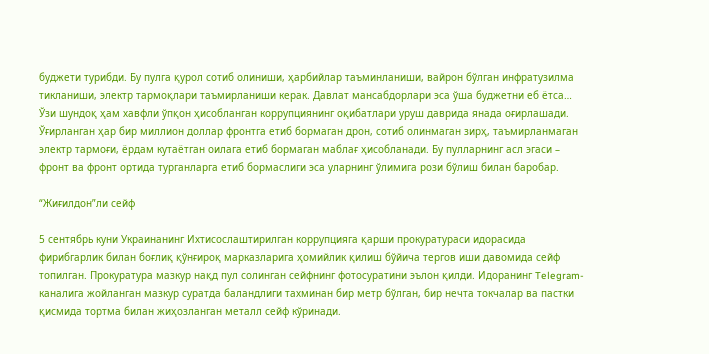буджети турибди. Бу пулга қурол сотиб олиниши, ҳарбийлар таъминланиши, вайрон бўлган инфратузилма тикланиши, электр тармоқлари таъмирланиши керак. Давлат мансабдорлари эса ўша буджетни еб ётса… Ўзи шундоқ ҳам хавфли ўпқон ҳисобланган коррупциянинг оқибатлари уруш даврида янада оғирлашади. Ўғирланган ҳар бир миллион доллар фронтга етиб бормаган дрон, сотиб олинмаган зирҳ, таъмирланмаган электр тармоғи, ёрдам кутаётган оилага етиб бормаган маблағ ҳисобланади. Бу пулларнинг асл эгаси – фронт ва фронт ортида турганларга етиб бормаслиги эса уларнинг ўлимига рози бўлиш билан баробар.

“Жиғилдон”ли сейф

5 сентябрь куни Украинанинг Ихтисослаштирилган коррупцияга қарши прокуратураси идорасида фирибгарлик билан боғлиқ қўнғироқ марказларига ҳомийлик қилиш бўйича тергов иши давомида сейф топилган. Прокуратура мазкур нақд пул солинган сейфнинг фотосуратини эълон қилди. Идоранинг Telegram-каналига жойланган мазкур суратда баландлиги тахминан бир метр бўлган, бир нечта токчалар ва пастки қисмида тортма билан жиҳозланган металл сейф кўринади.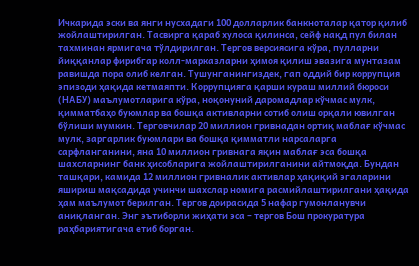Ичкарида эски ва янги нусхадаги 100 долларлик банкноталар қатор қилиб жойлаштирилган. Тасвирга қараб хулоса қилинса, сейф нақд пул билан тахминан ярмигача тўлдирилган. Тергов версиясига кўра, пулларни йиққанлар фирибгар колл-марказларни ҳимоя қилиш эвазига мунтазам равишда пора олиб келган. Тушунганингиздек, гап оддий бир коррупция эпизоди ҳақида кетмаяпти. Коррупцияга қарши кураш миллий бюроси (НАБУ) маълумотларига кўра, ноқонуний даромадлар кўчмас мулк, қимматбаҳо буюмлар ва бошқа активларни сотиб олиш орқали ювилган бўлиши мумкин. Терговчилар 20 миллион гривнадан ортиқ маблағ кўчмас мулк, заргарлик буюмлари ва бошқа қимматли нарсаларга сарфланганини, яна 10 миллион гривнага яқин маблағ эса бошқа шахсларнинг банк ҳисобларига жойлаштирилганини айтмоқда. Бундан ташқари, камида 12 миллион гривналик активлар ҳақиқий эгаларини яшириш мақсадида учинчи шахслар номига расмийлаштирилгани ҳақида ҳам маълумот берилган. Тергов доирасида 5 нафар гумонланувчи аниқланган. Энг эътиборли жиҳати эса – тергов Бош прокуратура раҳбариятигача етиб борган.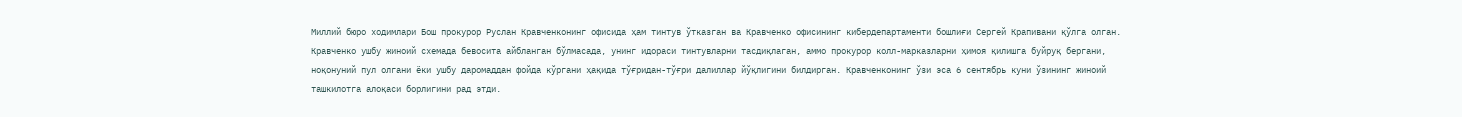Миллий бюро ходимлари Бош прокурор Руслан Кравченконинг офисида ҳам тинтув ўтказган ва Кравченко офисининг кибердепартаменти бошлиғи Сергей Крапивани қўлга олган. Кравченко ушбу жиноий схемада бевосита айбланган бўлмасада, унинг идораси тинтувларни тасдиқлаган, аммо прокурор колл-марказларни ҳимоя қилишга буйруқ бергани, ноқонуний пул олгани ёки ушбу даромаддан фойда кўргани ҳақида тўғридан-тўғри далиллар йўқлигини билдирган. Кравченконинг ўзи эса 6 сентябрь куни ўзининг жиноий ташкилотга алоқаси борлигини рад этди.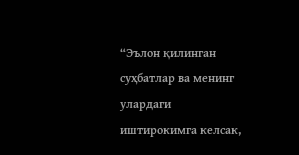“Эълон қилинган суҳбатлар ва менинг улардаги иштирокимга келсак,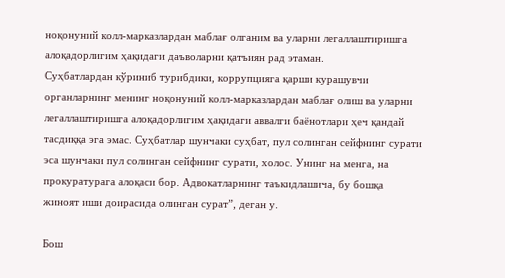ноқонуний колл-марказлардан маблағ олганим ва уларни легаллаштиришга алоқадорлигим ҳақидаги даъволарни қатъиян рад этаман.
Суҳбатлардан кўриниб турибдики, коррупцияга қарши курашувчи органларнинг менинг ноқонуний колл-марказлардан маблағ олиш ва уларни легаллаштиришга алоқадорлигим ҳақидаги аввалги баёнотлари ҳеч қандай тасдиққа эга эмас. Суҳбатлар шунчаки суҳбат, пул солинган сейфнинг сурати эса шунчаки пул солинган сейфнинг сурати, холос. Унинг на менга, на прокуратурага алоқаси бор. Адвокатларнинг таъкидлашича, бу бошқа жиноят иши доирасида олинган сурат”, деган у.

Бош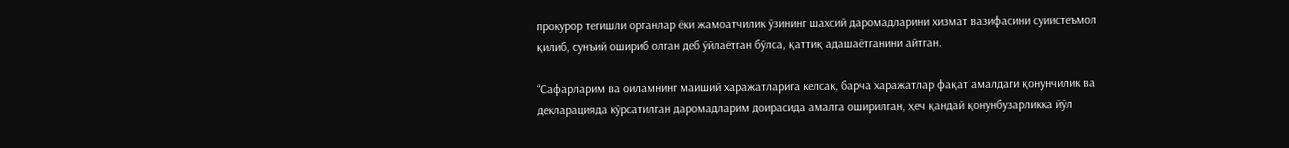прокурор тегишли органлар ёки жамоатчилик ўзининг шахсий даромадларини хизмат вазифасини суиистеъмол қилиб, сунъий ошириб олган деб ўйлаётган бўлса, қаттиқ адашаётганини айтган.

“Сафарларим ва оиламнинг маиший харажатларига келсак, барча харажатлар фақат амалдаги қонунчилик ва декларацияда кўрсатилган даромадларим доирасида амалга оширилган, ҳеч қандай қонунбузарликка йўл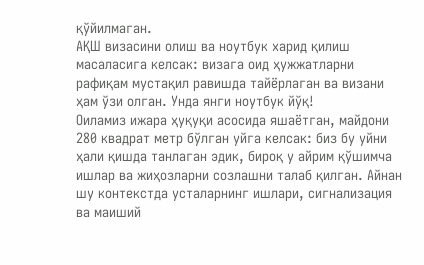қўйилмаган.
АҚШ визасини олиш ва ноутбук харид қилиш масаласига келсак: визага оид ҳужжатларни рафиқам мустақил равишда тайёрлаган ва визани ҳам ўзи олган. Унда янги ноутбук йўқ!
Оиламиз ижара ҳуқуқи асосида яшаётган, майдони 280 квадрат метр бўлган уйга келсак: биз бу уйни ҳали қишда танлаган эдик, бироқ у айрим қўшимча ишлар ва жиҳозларни созлашни талаб қилган. Айнан шу контекстда усталарнинг ишлари, сигнализация ва маиший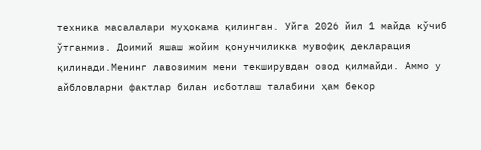техника масалалари муҳокама қилинган. Уйга 2026 йил 1 майда кўчиб ўтганмиз. Доимий яшаш жойим қонунчиликка мувофиқ декларация қилинади.Менинг лавозимим мени текширувдан озод қилмайди. Аммо у айбловларни фактлар билан исботлаш талабини ҳам бекор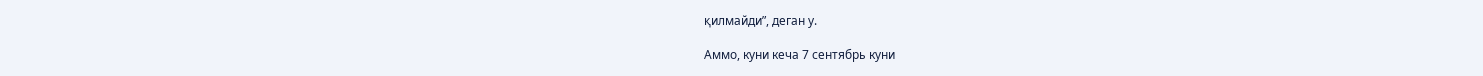қилмайди”, деган у.

Аммо, куни кеча 7 сентябрь куни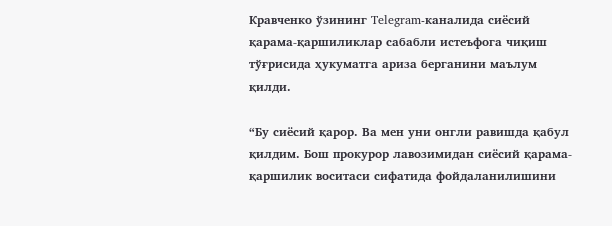Кравченко ўзининг Telegram-каналида сиёсий қарама-қаршиликлар сабабли истеъфога чиқиш тўғрисида ҳукуматга ариза берганини маълум қилди.

“Бу сиёсий қарор. Ва мен уни онгли равишда қабул қилдим. Бош прокурор лавозимидан сиёсий қарама-қаршилик воситаси сифатида фойдаланилишини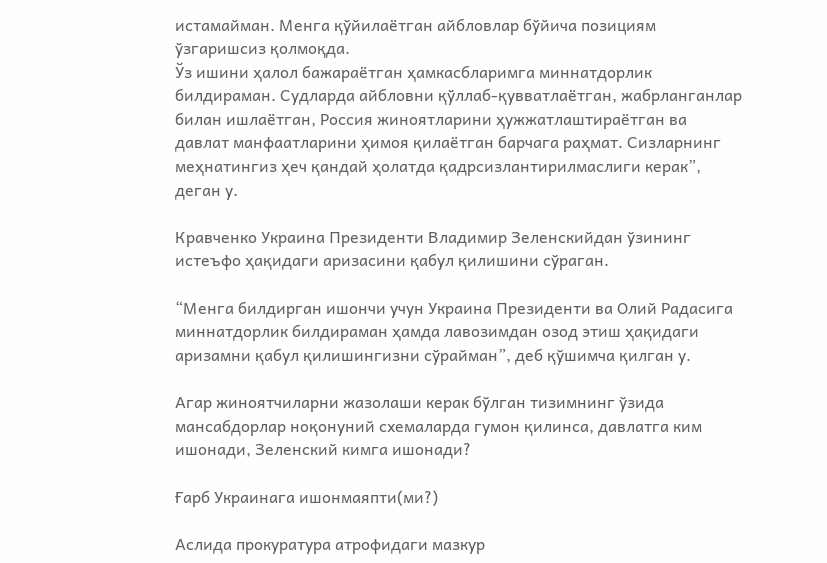истамайман. Менга қўйилаётган айбловлар бўйича позициям ўзгаришсиз қолмоқда.
Ўз ишини ҳалол бажараётган ҳамкасбларимга миннатдорлик билдираман. Судларда айбловни қўллаб-қувватлаётган, жабрланганлар билан ишлаётган, Россия жиноятларини ҳужжатлаштираётган ва давлат манфаатларини ҳимоя қилаётган барчага раҳмат. Сизларнинг меҳнатингиз ҳеч қандай ҳолатда қадрсизлантирилмаслиги керак”, деган у.

Кравченко Украина Президенти Владимир Зеленскийдан ўзининг истеъфо ҳақидаги аризасини қабул қилишини сўраган.

“Менга билдирган ишончи учун Украина Президенти ва Олий Радасига миннатдорлик билдираман ҳамда лавозимдан озод этиш ҳақидаги аризамни қабул қилишингизни сўрайман”, деб қўшимча қилган у.

Агар жиноятчиларни жазолаши керак бўлган тизимнинг ўзида мансабдорлар ноқонуний схемаларда гумон қилинса, давлатга ким ишонади, Зеленский кимга ишонади?

Ғарб Украинага ишонмаяпти(ми?)

Аслида прокуратура атрофидаги мазкур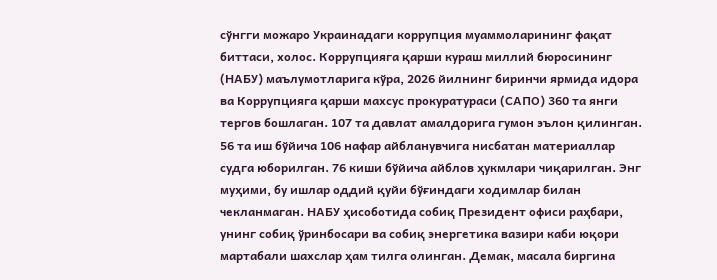сўнгги можаро Украинадаги коррупция муаммоларининг фақат биттаси, холос. Коррупцияга қарши кураш миллий бюросининг (НАБУ) маълумотларига кўра, 2026 йилнинг биринчи ярмида идора ва Коррупцияга қарши махсус прокуратураси (САПО) 360 та янги тергов бошлаган. 107 та давлат амалдорига гумон эълон қилинган. 56 та иш бўйича 106 нафар айбланувчига нисбатан материаллар судга юборилган. 76 киши бўйича айблов ҳукмлари чиқарилган. Энг муҳими, бу ишлар оддий қуйи бўғиндаги ходимлар билан чекланмаган. НАБУ ҳисоботида собиқ Президент офиси раҳбари, унинг собиқ ўринбосари ва собиқ энергетика вазири каби юқори мартабали шахслар ҳам тилга олинган. Демак, масала биргина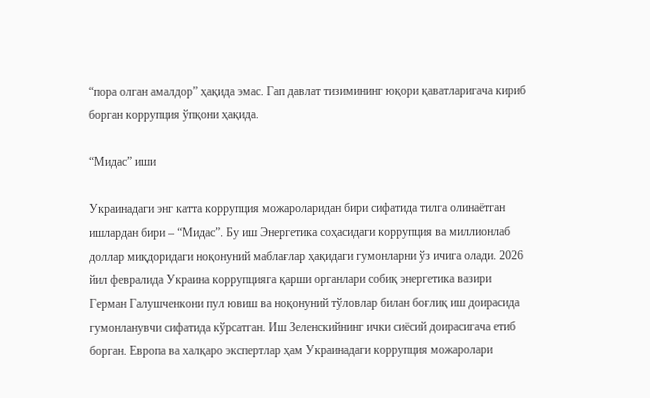“пора олган амалдор” ҳақида эмас. Гап давлат тизимининг юқори қаватларигача кириб борган коррупция ўпқони ҳақида.

“Мидас” иши

Украинадаги энг катта коррупция можароларидан бири сифатида тилга олинаётган ишлардан бири – “Мидас”. Бу иш Энергетика соҳасидаги коррупция ва миллионлаб доллар миқдоридаги ноқонуний маблағлар ҳақидаги гумонларни ўз ичига олади. 2026 йил февралида Украина коррупцияга қарши органлари собиқ энергетика вазири Герман Галушченкони пул ювиш ва ноқонуний тўловлар билан боғлиқ иш доирасида гумонланувчи сифатида кўрсатган. Иш Зеленскийнинг ички сиёсий доирасигача етиб борган. Европа ва халқаро экспертлар ҳам Украинадаги коррупция можаролари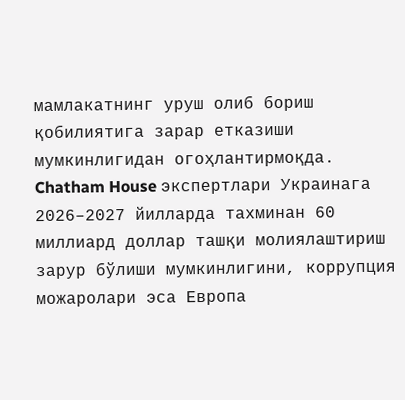мамлакатнинг уруш олиб бориш қобилиятига зарар етказиши мумкинлигидан огоҳлантирмоқда. Chatham House экспертлари Украинага 2026–2027 йилларда тахминан 60 миллиард доллар ташқи молиялаштириш зарур бўлиши мумкинлигини, коррупция можаролари эса Европа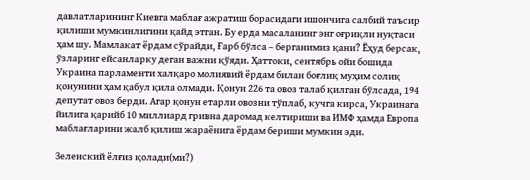давлатларининг Киевга маблағ ажратиш борасидаги ишончига салбий таъсир қилиши мумкинлигини қайд этган. Бу ерда масаланинг энг оғриқли нуқтаси ҳам шу. Мамлакат ёрдам сўрайди, Ғарб бўлса – берганимиз қани? Ёҳуд берсак, ўзларинг ейсанларку деган важни қўяди. Ҳаттоки, сентябрь ойи бошида Украина парламенти халқаро молиявий ёрдам билан боғлиқ муҳим солиқ қонунини ҳам қабул қила олмади. Қонун 226 та овоз талаб қилган бўлсада, 194 депутат овоз берди. Агар қонун етарли овозни тўплаб, кучга кирса, Украинага йилига қарийб 10 миллиард гривна даромад келтириши ва ИМФ ҳамда Европа маблағларини жалб қилиш жараёнига ёрдам бериши мумкин эди.

Зеленский ёлғиз қолади(ми?)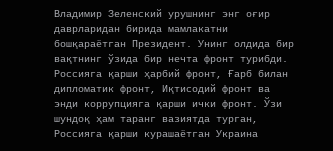Владимир Зеленский урушнинг энг оғир даврларидан бирида мамлакатни бошқараётган Президент. Унинг олдида бир вақтнинг ўзида бир нечта фронт турибди. Россияга қарши ҳарбий фронт, Ғарб билан дипломатик фронт, Иқтисодий фронт ва энди коррупцияга қарши ички фронт. Ўзи шундоқ ҳам таранг вазиятда турган, Россияга қарши курашаётган Украина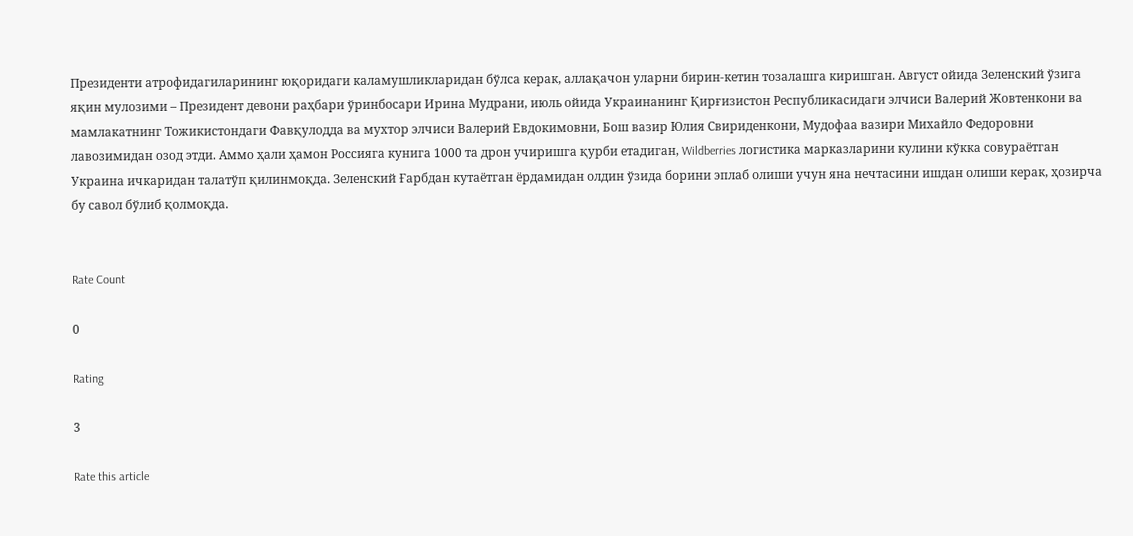Президенти атрофидагиларининг юқоридаги каламушликларидан бўлса керак, аллақачон уларни бирин-кетин тозалашга киришган. Август ойида Зеленский ўзига яқин мулозими – Президент девони раҳбари ўринбосари Ирина Мудрани, июль ойида Украинанинг Қирғизистон Республикасидаги элчиси Валерий Жовтенкони ва мамлакатнинг Тожикистондаги Фавқулодда ва мухтор элчиси Валерий Евдокимовни, Бош вазир Юлия Свириденкони, Мудофаа вазири Михайло Федоровни лавозимидан озод этди. Аммо ҳали ҳамон Россияга кунига 1000 та дрон учиришга қурби етадиган, Wildberries логистика марказларини кулини кўкка совураётган Украина ичкаридан талатўп қилинмоқда. Зеленский Ғарбдан кутаётган ёрдамидан олдин ўзида борини эплаб олиши учун яна нечтасини ишдан олиши керак, ҳозирча бу савол бўлиб қолмоқда.


Rate Count

0

Rating

3

Rate this article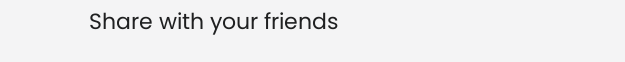Share with your friends